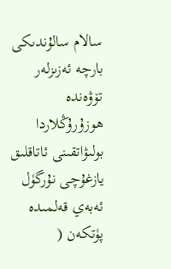سالام سالۇندىكى بارچە ئەزىزلەر تۆۋەندە ھوزۇرۇڭلاردا بولىۋاتقىنى ئاتاقلىق يازغۇچى نۇرگۈل ئەبەي قەلمىدە پۈتكەن (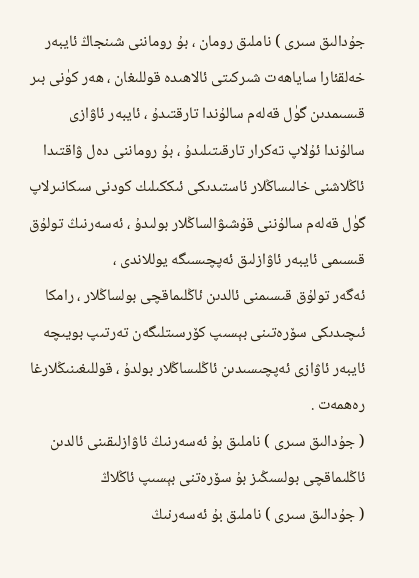جۇدالىق سىرى ) ناملىق رومان ، بۇ روماننى شىنجاڭ ئايبەر خەلقئارا ساياھەت شىركىتى ئالاھىدە قوللىغان ، ھەر كۈنى بىر قىسىمدىن گۈل قەلەم سالۇندا تارقتىدۇ ، ئايبەر ئاۋازى سالۇندا ئۇلاپ تەكرار تارقىتىلىدۇ ، بۇ روماننى دەل ۋاقتىدا ئاڭلاشنى خالىساڭلار ئاستىدىكى ئىككىلىك كودنى سىكانىرلاپ گۈل قەلەم سالۇننى قۇشىۋالساڭلار بولىدۇ ، ئەسەرنىڭ تولۇق قىسىمى ئايبەر ئاۋازلىق ئەپچىسىگە يوللاندى ،
ئەگەر تولۇق قىسىمنى ئالدىن ئاڭلىماقچى بولساڭلار ، رامكا ئىچىدىكى سۆرەتىنى بېسىپ كۆرسىتلىگەن تەرتىپ بويىچە ئايبەر ئاۋازى ئەپچىسىدىن ئاڭلىساڭلار بولدۇ ، قوللىغىنىڭلارغا رەھمەت .
( جۇدالىق سىرى ) ناملىق بۇ ئەسەرنىڭ ئاۋازلىقىنى ئالدىن ئاڭلىماقچى بولسىڭىز بۇ سۆرەتنى بېسىپ ئاڭلاڭ
( جۇدالىق سىرى ) ناملىق بۇ ئەسەرنىڭ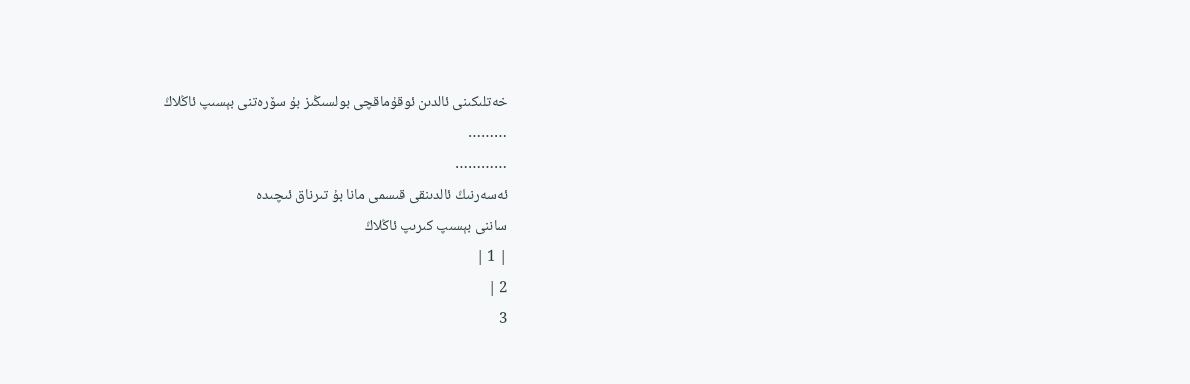خەتلىكىنى ئالدىن ئوقۇماقچى بولسىڭىز بۇ سۆرەتنى بېسىپ ئاڭلاڭ
………
…………
ئەسەرنىڭ ئالدىنقى قىسمى مانا بۇ تىرناق ئىچىدە
ساننى بېسىپ كىرىپ ئاڭلاڭ
| 1 |
2 |
3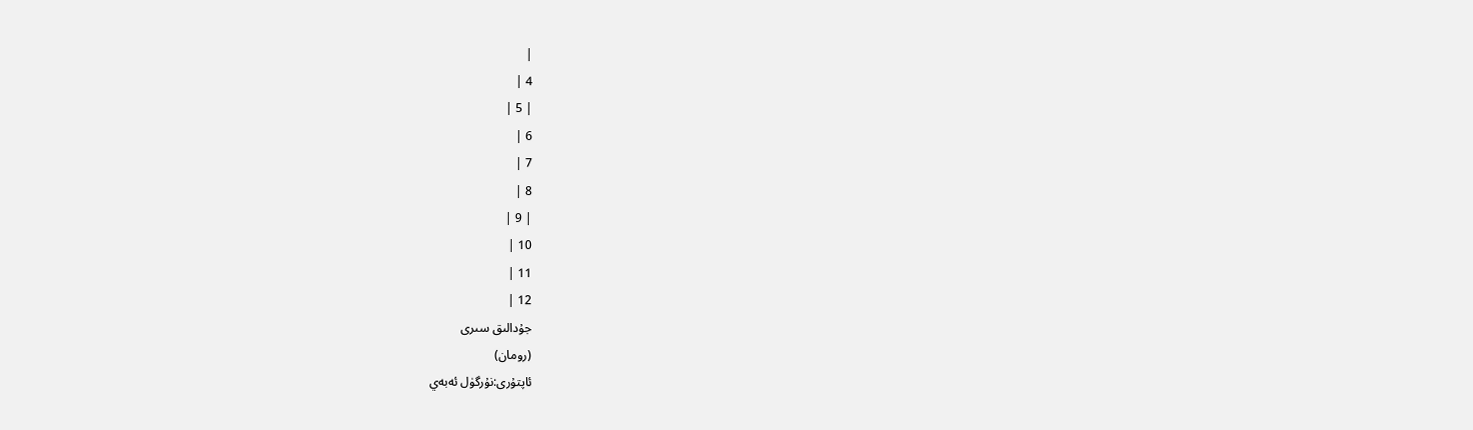|
4 |
| 5 |
6 |
7 |
8 |
| 9 |
10 |
11 |
12 |
جۇدالىق سىرى
(رومان)
ئاپتۇرى:نۇرگۈل ئەبەي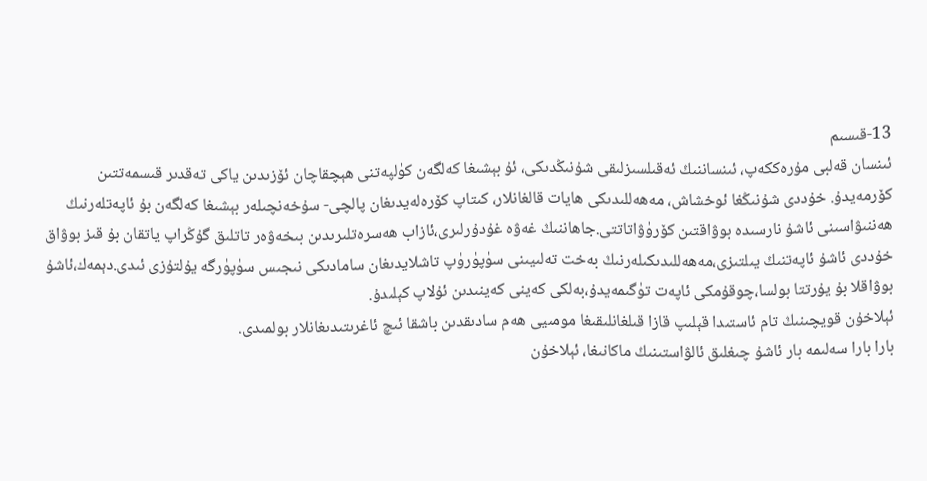13-قىسىم
ئىنسان قەلبى مۇرەككەپ، ئىنساننىڭ ئەقىلسىزلىقى شۇنىڭدىكى، ئۇ بېشىغا كەلگەن كۈلپەتنى ھېچقاچان ئۆزىدىن ياكى تەقدىر قىسمەتتىن كۆرمەيدۇ. خۇددى شۇنىڭغا ئوخشاش، مەھەللىدىكى ھايات قالغانلار، كىتاپ كۆرەلەيدىغان پالچى- سۇخەنچىلەر بېشىغا كەلگەن بۇ ئاپەتلەرنىڭ ھەننىۋاسىنى ئاشۇ نارسىدە بوۋاقتىن كۆرۈۋاتاتتى.جاھاننىڭ غەۋە غۇدۇرلىرى،ئازاب ھەسرەتلىرىدىن بىخەۋەر تاتلىق گۇڭراپ ياتقان بۇ قىز بوۋاق خۇددى ئاشۇ ئاپەتنىڭ يىلتىزى،مەھەللىدىكىلەرنىڭ بەخت تەلىيىنى سۈپۈرۈپ تاشلايدىغان سامادىكى نىجىس سۈپۈرگە يۇلتۇزى ئىدى.دېمەك،ئاشۇ بوۋاقلا بۇ يۇرتتا بولسا،چوقۇمكى ئاپەت تۈگىمەيدۇ،بەلكى كەينى كەينىدىن ئۇلاپ كېلىدۇ.
ئېلاخۇن قويچىنىڭ تام ئاستىدا قېلىپ قازا قىلغانلىقىغا مومىيى ھەم سادىقدىن باشقا ئىچ ئاغرىتىدىغانلار بولمىدى.
بارا بارا سەلىمە بار ئاشۇ چىغلىق ئالۋاستىنىڭ ماكانىغا، ئېلاخۇن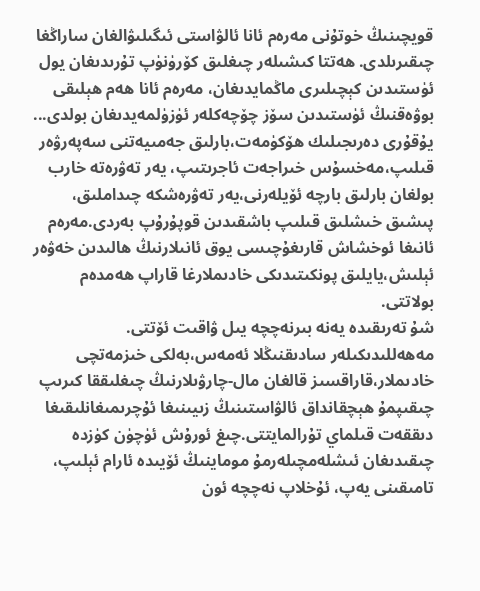قويچىنىڭ خوتۇنى مەرەم ئانا ئالۋاستى ئىگىلىۋالغان ساراڭغا چىقىرىلدى. ھەتتا كىشىلەر چىغلىق كۆرۈنۈپ تۇرىدىغان يول ئۈستىدىن كېچىلىرى ماڭمايدىغان، مەرەم ئانا ھەم ھېلىقى بوۋەقنىڭ ئۈستىدىن سۆز چۆچەكلەر ئۈزۈلمەيدىغان بولدى...
يۇقۇرى دەرىجىلىك ھۆكۈمەت،بارلىق جەمىيەتنى سەپەرۋەر قىلىپ،مەخسۇس خىراجەت ئاجرىتىپ، يەر تەۋرەتە خارب بولغان بارلىق بارچە ئۆيلەرنى،يەر تەۋرەشكە چىداملىق، پىشىق خىشلىق قىلىپ باشقىدىن قوپۇرۇپ بەردى.مەرەم ئانىغا ئوخشاش قارىغۇچىسى يوق ئانىلارنىڭ ھالىدىن خەۋەر ئېلىش،يايلىق پونكىتىدىكى خادىملارغا قاراپ ھەمدەم بولاتتى.
شۇ تەرىقىدە يەنە بىرنەچچە يىل ۋاقىت ئۆتتى. مەھەللىدىكىلەر سادىقنىڭلا ئەمەس،بەلكى خىزمەتچى خادىملار،قاراقسىز قالغان مال-چارۋىلارنىڭ چىغلىققا كىرىپ چىقىپمۇ ھېچقانداق ئالۋاستىنىڭ زىيىنىغا ئۇچرىمىغانلىقىغا دىققەت قىلماي تۇرالمايتتى.چىغ ئورۇش ئۈچۈن كۈزدە چىقىدىغان ئىشلەمچىلەرمۇ موماينىڭ ئۆيىدە ئارام ئېلىپ، تامىقىنى يەپ، ئۇخلاپ نەچچە ئون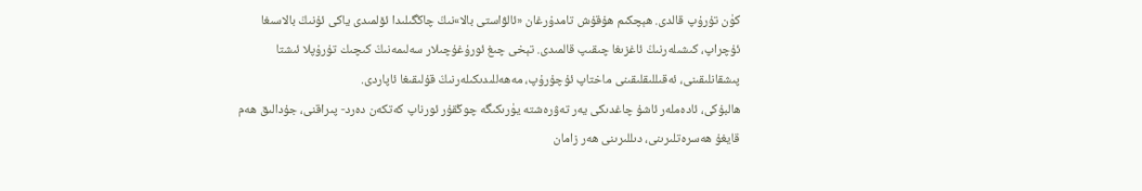كۈن تۇرۇپ قالدى. ھېچكىم ھۇقۇش تامدۇرغان «ئالۋاستى بالا»نىڭ چاڭگىلىدا ئۆلمىدى ياكى ئۇنىڭ بالاسىغا ئۇچراپ، كىشىلەرنىڭ ئاغزىغا چىقىپ قالمىدى. تېخى چىغ ئورۇغۇچىلار سەلىمەنىڭ كىچىك تۇرۇپلا ئىشتا پىشقانلىقىنى، ئەقىللىقلىقىنى ماختاپ ئۇچۇرۇپ، مەھەللىدىكىلەرنىڭ قۇلىقىغا ئاپاردى.
ھالبۇكى، ئادەملەر ئاشۇ چاغدىكى يەر تەۋرەشتە يۈرىكىگە چوڭقۇر ئورناپ كەتكەن دەرد- پىراقنى، جۇدالىق ھەم قايغۇ ھەسرەتلىرىنى، دىللىرىنى ھەر زامان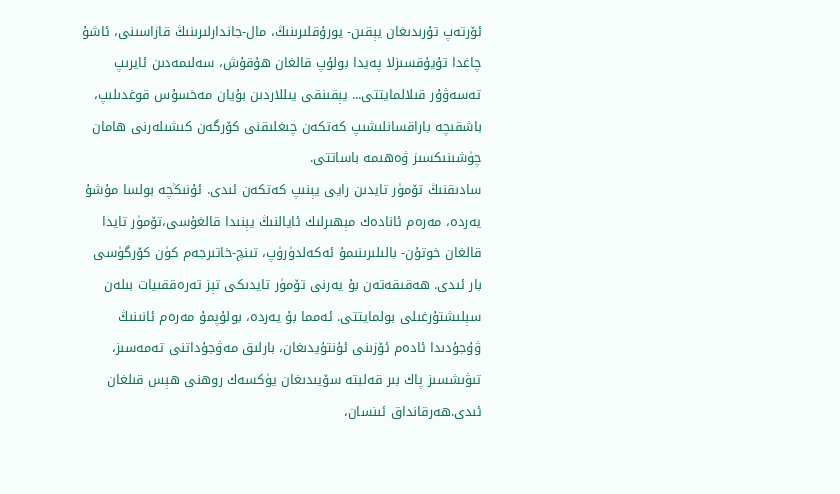ئۆرتەپ تۇرىدىغان يېقىن- يورۇقلىرىنىڭ، مال-جاندارلىرىنىڭ قازاسىنى، ئاشۇ چاغدا تۇيۇقسىزلا پەيدا بولۇپ قالغان ھۇقۇش، سەلىمەدىن ئايرىپ تەسەۋۇر قىلالمايتتى... يېقىنقى يىللاردىن بۇيان مەخسۇس قوغدىلىپ، باشقىچە باراقسانلىشىپ كەتكەن چىغلىقنى كۆرگەن كىشىلەرنى ھامان چۈشىنىكسىز ۋەھىمە باساتتى.
سادىقنىڭ تۆمۈر تايدىن رايى يېنىپ كەتكەن ئىدى. ئۇنىڭچە بولسا مۇشۇ يەردە، مەرەم ئانادەك مېھىرلىك ئايالنىڭ يېنىدا قالغۇسى،تۆمۈر تايدا قالغان خوتۇن- بالىلىرىنىمۇ ئەكەلدۈرۈپ، تىنچ-خاتىرجەم كۈن كۆرگۈسى بار ئىدى. ھەقىقەتەن بۇ يەرنى تۆمۈر تايدىكى تېز تەرەققىيات بىلەن سېلىشتۇرغىلى بولمايتتى. ئەمما بۇ يەردە، بولۇپمۇ مەرەم ئانىنىڭ ۋۇجۇدىدا ئادەم ئۆزىنى ئۇنتۇيدىغان، بارلىق مەۋجۇداتنى تەمەسىز، تىۋىشسىز پاك بىر قەلبتە سۆيىدىغان يۈكسەك روھنى ھېس قىلغان ئىدى.ھەرقانداق ئىنسان،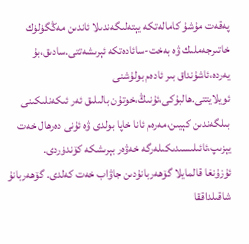پەقەت مۇشۇ كامالەتكە يېتەلىگەندىلا ئاندىن مەڭگۈلۈك خاتىرجەملىك ۋە بەخت-سائادەتكە ئېرىشەتتى.سادىق،بۇ يەردە،ئاشۇنداق بىر ئادەم بولۇشنى ئويلايتتى.ھالبۇكى،ئۇنىڭ،خوتۇن بالىلىق ئەر ئىكەنلىكىنى بىلگەندىن كېيىن،مەرەم ئانا خاپا بولدى ۋە ئۇنى دەرھال خەت يېزىپ،ئائىلىسىدىكىلەرگە خەۋەر بېرىشكە كۆندۈردى.
ئۇزۇنغا قالمايلا گۆھەربانۇدىن جاۋاب خەت كەلدى. گۆھەربانۇ شاقىلداققا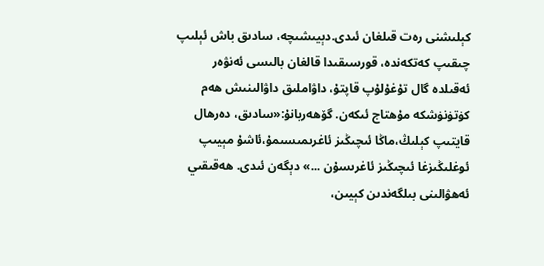كېلىشنى رەت قىلغان ئىدى.دېيىشىچە، سادىق باش ئېلىپ چىقىپ كەتكەندە، قورسىقىدا قالغان بالىسى ئەنۋەر ئەقىلدە گال تۇغۇلۇپ قاپتۇ، داۋاملىق داۋالىنىش ھەم كۈتۈنۈشكە مۇھتاج ئىكەن. گۆھەربانۇ:«سادىق، دەرھال قايتىپ كېلىڭ،ماڭا ئىچىڭىز ئاغرىمىسىمۇ،ئاشۇ مېيىپ ئوغلىڭىزغا ئىچىڭىز ئاغرىسۇن ...» دېگەن ئىدى. ھەقىقىي ئەھۋالىنى بىلگەندىن كېيىن،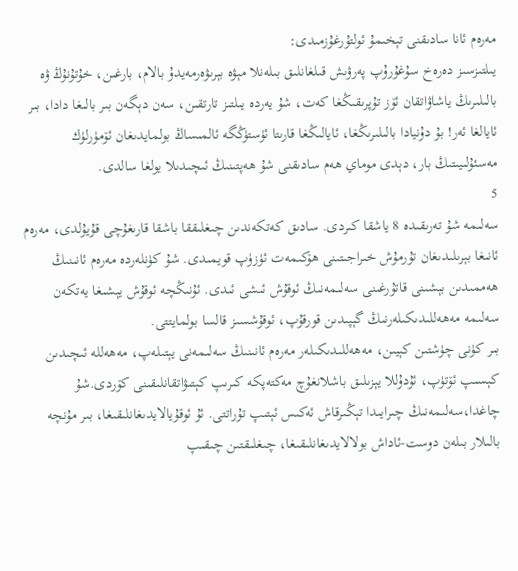مەرەم ئانا سادىقنى تېخىمۇ ئولتۇرغۇزمىدى:
يىلتىزسىز دەرەخ سۇغۇرۇپ پەرۋىش قىلغانلىق بىلەنلا مېۋە بېرىۋەرمەيدۇ بالام، بارغىن، خۇتۇنۇڭ ۋە بالىلىرىڭ ياشاۋاتقان ئۆز تۇپرىقىڭغا كەت، شۇ يەردە يىلتىز تارتقىن، سەن دېگەن بىر بالىغا دادا، بىر ئايالغا ئەر! بۇ دۇنيادا بالىلىرىڭغا، ئايالىڭغا قارىتا ئۈستۈڭگە ئالمىساڭ بولمايدىغان ئۆمۈرلۈك مەسئۇلىيىتىڭ بار، دېدى موماي ھەم سادىقنى شۇ ھەپتىنىڭ ئىچىدىلا يولغا سالدى.
5
سەلىمە شۇ تەرىقىدە 8 ياشقا كىردى. سادىق كەتكەندىن چىغلىققا باشقا قارىغۇچى قۇيۇلدى، مەرەم ئانىغا بېرىلىدىغان تۇرمۇش خىراجىتىنى ھۆكىمەت ئۈزۈپ قويمىدى. شۇ كۈنلەردە مەرەم ئانىنىڭ ھەممىدىن بېشىنى قاتۇرغىنى سەلىمەنىڭ ئوقۇش ئىشى ئىدى. ئۇنىڭچە ئوقۇش يېشىغا يەتكەن سەلىمە مەھەللىدىكىلەرنىڭ گېپىدىن قورقۇپ، ئوقۇشسىز قالسا بولمايتتى.
بىر كۈنى چۈشتىن كېيىن، مەھەللىدىكىلەر مەرەم ئانىنىڭ سەلىمەنى يېتىلەپ، مەھەللە ئىچىدىن كېسىپ ئۆتۈپ، ئۇدۇللا يېزىلىق باشلانغۇچ مەكتەپكە كىرىپ كېتىۋاتقانلىقىنى كۆردى.شۇ چاغدا،سەلىمەنىڭ چىرايىدا تېڭىرقاش ئەكىس ئېتىپ تۇراتتى. ئۇ ئوقۇيالايدىغانلىقىغا، بىر مۇنچە بالىلار بىلەن دوست-ئاداش بولالايدىغانلىقىغا، چىغلىقتىن چىقىپ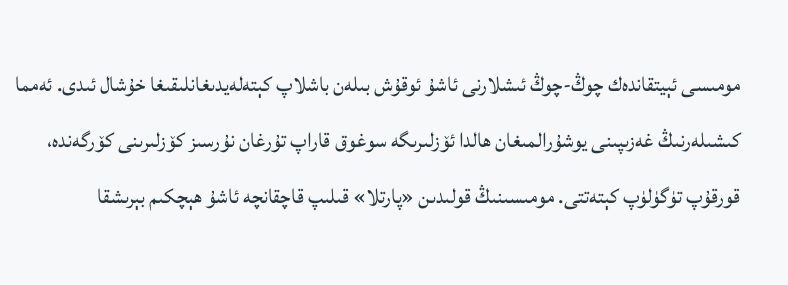مومىسى ئېيتقاندەك چوڭ-چوڭ ئىشلارنى ئاشۇ ئوقۇش بىلەن باشلاپ كېتەلەيدىغانلىقىغا خۇشال ئىدى. ئەمما كىشىلەرنىڭ غەزىپىنى يوشۇرالمىغان ھالدا ئۆزلىرىگە سوغوق قاراپ تۇرغان نۇرسىز كۆزلىرىنى كۆرگەندە، قورقۇپ تۈگۈلۈپ كېتەتتى. مومىسىنىڭ قولىدىن «پارتلا» قىلىپ قاچقانچە ئاشۇ ھېچكىم بېرىشقا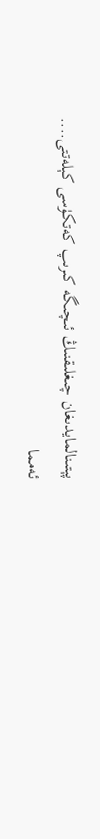پېتىنالمايدىغان چىغلىقنىڭ ئىچىگە كىرىپ كەتكۈسى كېلەتتى....
ئەمما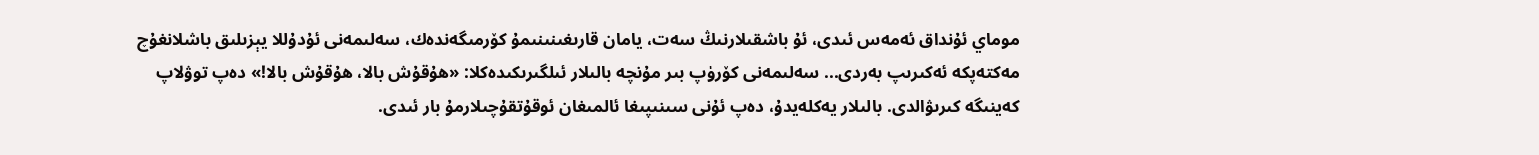موماي ئۇنداق ئەمەس ئىدى، ئۇ باشقىلارنىڭ سەت، يامان قارىغىنىنىمۇ كۆرمىگەندەك، سەلىمەنى ئۇدۇللا يېزىلىق باشلانغۇچ مەكتەپكە ئەكىرىپ بەردى... سەلىمەنى كۆرۈپ بىر مۇنچە بالىلار ئىلگىرىكىدەكلا: «ھۇقۇش بالا، ھۇقۇش بالا!» دەپ توۋلاپ كەينىگە كىرىۋالدى. بالىلار يەكلەيدۇ، دەپ ئۇنى سىنىپىغا ئالمىغان ئوقۇتقۇچىلارمۇ بار ئىدى.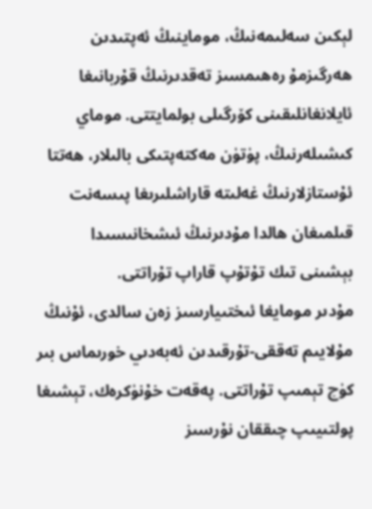لېكىن سەلىمەنىڭ، موماينىڭ ئەپتىدىن ھەرگىزمۇ رەھىمسىز تەقدىرنىڭ قۇربانىغا ئايلانغانلىقىنى كۆرگىلى بولمايتتى. موماي كىشىلەرنىڭ، پۈتۈن مەكتەپتىكى بالىلار، ھەتتا ئۇستازلارنىڭ غەلىتە قاراشلىرىغا پىسەنت قىلمىغان ھالدا مۇدىرنىڭ ئىشخانىسىدا بېشىنى تىك تۇتۇپ قاراپ تۇراتتى.
مۇدىر مومايغا ئىختىيارسىز زەن سالدى، ئۇنىڭ مۇلايىم تەققى-تۇرقىدىن ئەبەدىي خورىماس بىر كۈچ تېمىپ تۇراتتى. پەقەت خۇنۈكرەك، تېشىغا پولتىيىپ چىققان نۇرسىز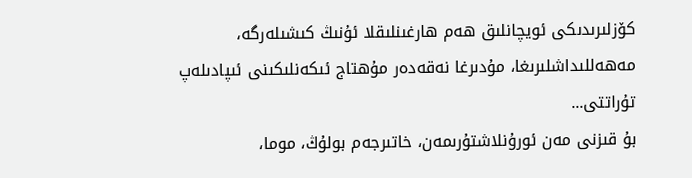كۆزلىرىدىكى ئويچانلىق ھەم ھارغىنلىقلا ئۇنىڭ كىشىلەرگە، مەھەللىداشلىرىغا، مۇدىرغا نەقەدەر مۇھتاج ئىكەنلىكىنى ئىپادىلەپ تۇراتتى...
بۇ قىزنى مەن ئورۇنلاشتۇرىمەن، خاتىرجەم بولۇڭ، موما،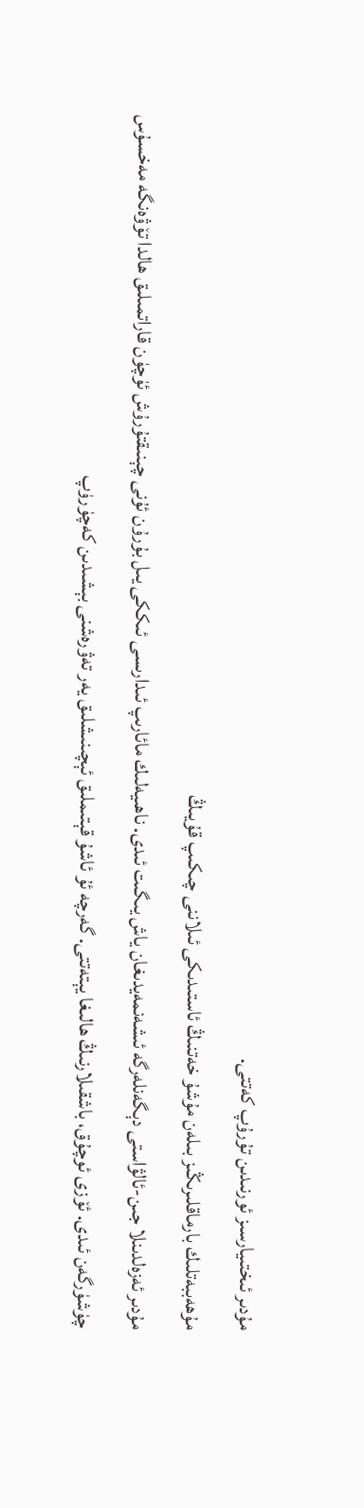مۇدىر ئىختىيارسىز ئورنىدىن تۇرۇپ كەتتى.
مۇھەببەتلىك بارماقلىرىڭىز بىلەن مۇشۇ خەتنىڭ ئاستىدىكى ئىلاننى چىكىپ قۇيىڭ
مۇدىر ئەزەلدىنلا جىن-ئالۋاستى دېگەنلەرگە ئىشەنمەيدىغان ياش يىگىت ئىدى. ناھىيەلىك مائارىپ ئىدارىسى ئىككى يىل بۇرۇن ئۇنى چېنىقتۇرۇش ئۈچۈن قاراتمىلىق ھالدا تۆۋەنگە مەخسۇس چۈشۈرگەن ئىدى. ئۆزى ئوچۇق، باشقىلارنىڭ ھالىغا يېتەتتى. گەرچە ئۇ ئاشۇ قېتىملىق ئېچىنىشلىق يەر تەۋرەشنى بېشىدىن كەچۈرۈپ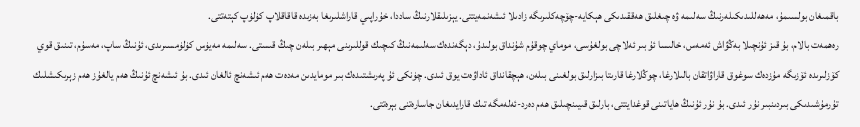باقمىغان بولسىمۇ، مەھەللىدىكىلەرنىڭ سەلىمە ۋە چىغلىق ھەققىدىكى ھېكايە-چۆچەكلىرىگە زادىلا ئىشەنمەيتتى. يېزىلىقلارنىڭ ساددا، خۇراپىي قاراشلىرىغا بەزىدە قاقاقلاپ كۈلۈپ كېتەتتى.
رەھمەت بالام، بۇ قىز ئۇنچىلا بەڭۋاش ئەمەس، خالىسا ئۇ بىر ئەلاچى بولغۇسى، موماي چوقۇم شۇنداق بولىدۇ، دېگەندەك سەلىمەنىڭ كىچىك قوللىرىنى مېھىر بىلەن چىڭ قىستى. سەلىمە مەيۈس كۈلۈمسىرىدى، ئۇنىڭ ساپ، مەسۇم، تىنىق قوي كۆزلىرىدە ئۆزىگە مۇزدەك سوغوق قاراۋاتقان بالىلارغا، چوڭلارغا قارىتا بىزارلىق بولغىنى بىلەن، ھېچقانداق ئاداۋەت يوق ئىدى. چۈنكى ئۇ پەرىشتىدەك بىر مومايدىن مەدەت ھەم ئىشەنچ ئالغان ئىدى. بۇ ئىشەنچ ئۇنىڭ ھەم يالغۇز ھەم زېرىكىشلىك تۇرمۇشىدىكى بىردىنبىر نۇر ئىدى. بۇ نۇر ئۇنىڭ ھاياتىنى قوغدايتتى، بارلىق قىيىنچىلىق ھەم دەرد-ئەلەمگە تىك قارايدىغان جاسارەتنى بېرەتتى.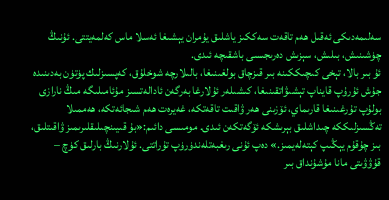سەلىمەدىكى ئەقىل ھەم تاقەت سەككىز ياشلىق يۇمران يېشىغا ئەسلا ماس كەلمەيتتى. ئۇنىڭ چۈشىنىش، بىلىش، سېزىش دەرىجىسى باشقىچە ئىدى.
ئۇ بىر بالا، تېخى كىچىككىنە بىر قىزچاق بولغىنىغا، بالىلارچە شوخلۇق، كەپسىزلىك پۈتۈن بەدىنىدە جۇش ئۇرۇپ قايناپ تېشىۋاتقىنىغا، كىشىلەر ئۇلارغا بەرگەن ئادالەتسىز مۇئامىلىگە مىڭ نارازى بولۇپ تۇرغىنىغا قارىماي، ئۆزىنى ھەر ۋاقىت تاقەتكە، غەيرەت ھەم شىجائەتكە، ھەممىلا تەڭسىزلىككە چىداشلىق بېرىشكە ئۆگەتكەن ئىدى. مومىسى دائىم:«بۇ قىيىنچىلىقلىرىمىز ۋاقىتلىق، بىز چۇقۇم يېڭىپ كېتەلەيمىز.» دەپ ئۇنى رىغبەتلەندۈرۈپ تۇراتتى. ئۇلارنىڭ بارلىق كۈچ – قۇۋۋىتى مانا مۇشۇنداق بىر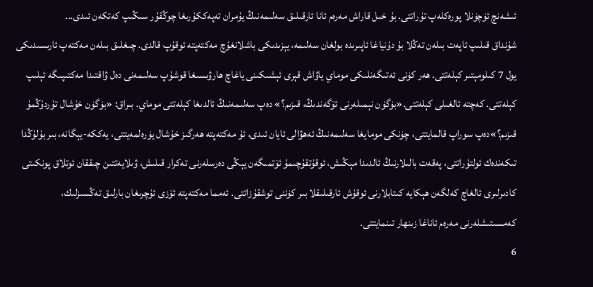ئىشەنچ ئۈچۈنلا پورەكلەپ تۇراتتى. بۇ خىل قاراش مەرەم ئانا ئارقىلىق سەلىمەنىڭ يۇمران تەپەككۇرىغا چوڭقۇر سىڭىپ كەتكەن ئىدى...
شۇنداق قىلىپ ئاپەت بىلەن تەڭلا بۇ دۇنياغا ئاپىرىدە بولغان سەلىمە، يېزىدىكى باشلانغۇچ مەكتەپتە ئوقۇپ قالدى. چىغلىق بىلەن مەكتەپ ئارىسىدىكى يول 7 كىلومېتىر كېلەتتى. ھەر كۈنى ئەتىگەنلىكى موماي ياۋاش قېرى ئېشىكىنى ياغاچ ھارۋىسىغا قوشۇپ سەلىمەنى دەل ۋاقتىدا مەكتىپىگە ئېلىپ كېلەتتى. كەچتە ئالغىلى كېلەتتى.«بۈگۈن نېمىلەرنى ئۆگەندىڭ، قىزىم؟» دەپ سەلىمەنىڭ ئالدىغا كېلەتتى موماي. بىراق: «بۈگۈن خۇشال تۇردۇڭمۇ قىزىم؟»دەپ سوراپ قالمايتتى، چۈنكى مومايغا سەلىمەنىڭ ئەھۋالى ئايان ئىدى، ئۇ مەكتەپتە ھەرگىز خۇشال يۈرەلمەيتتى، يەككە-يېگانە، بىر بۇلۇڭدا تىكەندەك ئولتۇراتتى، پەقەت بالىلارنىڭ ئالدىدا مېڭىش، ئوقۇتقۇچىمۇ ئۆتمىگەن يېڭى دەرسلەرنى تەكرار قىلىش، ۋىلايەتتىن چىققان ئوتلاق پونكىتى كادىرلىرى ئالغاچ كەلگەن ھېكايە كىتابلارنى ئوقۇش ئارقىلىقلا بىر كۈننى توشقۇزاتتى. ئەمما مەكتەپتە ئۆزى ئۇچرىغان بارلىق تەڭسىزلىك، كەمسىتىشلەرنى مەرەم ئاناغا زىنھار تىنمايتتى.
6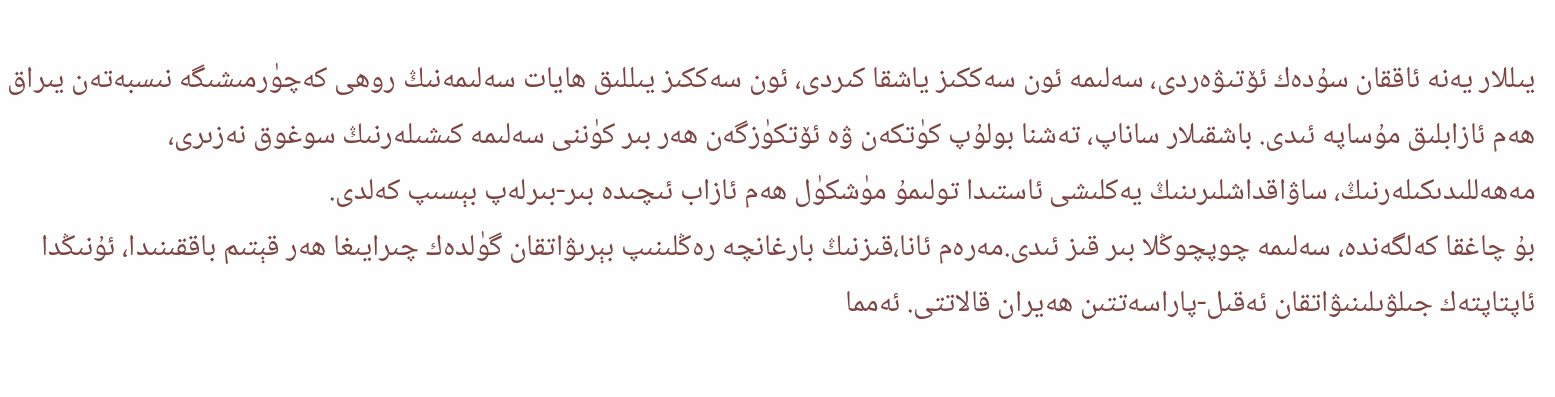يىللار يەنە ئاققان سۇدەك ئۆتىۋەردى، سەلىمە ئون سەككىز ياشقا كىردى، ئون سەككىز يىللىق ھايات سەلىمەنىڭ روھى كەچۈرمىشىگە نىسبەتەن يىراق ھەم ئازابلىق مۇساپە ئىدى. باشقىلار ساناپ، تەشنا بولۇپ كۈتكەن ۋە ئۆتكۈزگەن ھەر بىر كۈننى سەلىمە كىشىلەرنىڭ سوغوق نەزىرى، مەھەللىدىكىلەرنىڭ، ساۋاقداشلىرىنىڭ يەكلىشى ئاستىدا تولىمۇ مۈشكۈل ھەم ئازاب ئىچىدە بىر-بىرلەپ بېسىپ كەلدى.
بۇ چاغقا كەلگەندە، سەلىمە چوپچوڭلا بىر قىز ئىدى.مەرەم ئانا،قىزنىڭ بارغانچە رەڭلىنىپ بېرىۋاتقان گۈلدەك چىرايىغا ھەر قېتىم باققىنىدا، ئۇنىڭدا ئاپتاپتەك جىلۋىلىنىۋاتقان ئەقىل-پاراسەتتىن ھەيران قالاتتى. ئەمما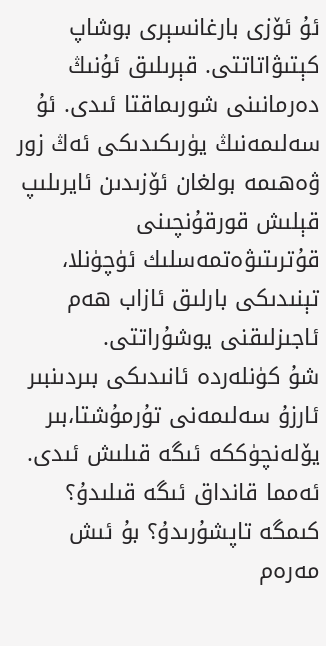ئۇ ئۆزى بارغانسېرى بوشاپ كېتىۋاتاتتى. قېرىلىق ئۇنىڭ دەرمانىنى شورىماقتا ئىدى. ئۇ سەلىمەنىڭ يۈرىكىدىكى ئەڭ زور ۋەھىمە بولغان ئۆزىدىن ئايرىلىپ قېلىش قورقۇنچىنى قۇترىتىۋەتمەسلىك ئۈچۈنلا، تېنىدىكى بارلىق ئازاب ھەم ئاجىزلىقنى يوشۇراتتى.
شۇ كۈنلەردە ئانىدىكى بىردىنبىر ئارزۇ سەلىمەنى تۇرمۇشتا،بىر يۆلەنچۈككە ئىگە قىلىش ئىدى. ئەمما قانداق ئىگە قىلىدۇ؟ كىمگە تاپشۇرىدۇ؟ بۇ ئىش مەرەم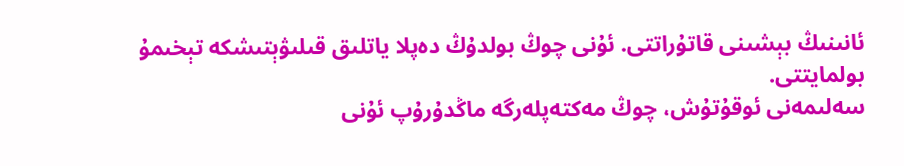ئانىنىڭ بېشىنى قاتۇراتتى. ئۇنى چوڭ بولدۇڭ دەپلا ياتلىق قىلىۋېتىشكە تېخىمۇ بولمايتتى.
سەلىمەنى ئوقۇتۇش، چوڭ مەكتەپلەرگە ماڭدۇرۇپ ئۇنى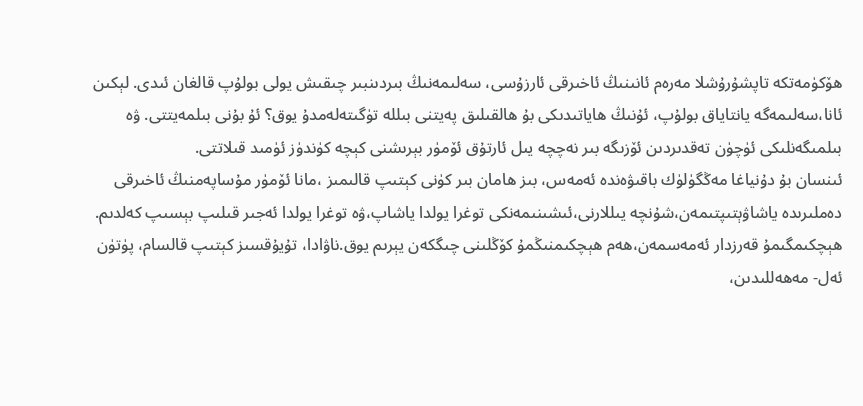ھۆكۈمەتكە تاپشۇرۇشلا مەرەم ئانىنىڭ ئاخىرقى ئارزۇسى، سەلىمەنىڭ بىردىنبىر چىقىش يولى بولۇپ قالغان ئىدى. لېكىن ئانا،سەلىمەگە يانتاياق بولۇپ، ئۇنىڭ ھاياتىدىكى بۇ ھالقىلىق پەيتنى بىللە تۈگىتەلەمدۇ يوق؟ ئۇ بۇنى بىلمەيتتى. ۋە بىلمىگەنلىكى ئۈچۈن تەقدىردىن ئۆزىگە بىر نەچچە يىل ئارتۇق ئۆمۈر بېرىشنى كېچە كۈندۈز ئۈمىد قىلاتتى.
ئىنسان بۇ دۇنياغا مەڭگۈلۈك باقىۋەندە ئەمەس، بىز ھامان بىر كۈنى كېتىپ قالىمىز ،مانا ئۆمۈر مۇساپەمنىڭ ئاخىرقى دەملىرىدە ياشاۋېتىپتىمەن،شۇنچە يىللارنى،ئىشىنىمەنكى توغرا يولدا ياشاپ،ۋە توغرا يولدا ئەجىر قىلىپ بېسىپ كەلدىم. ھېچكىمگىمۇ قەرزدار ئەمەسمەن،ھەم ھېچكىمنىڭمۇ كۆڭلىنى چىگكەن يېرىم يوق.ناۋادا، تۇيۇقسىز كېتىپ قالسام، پۈتۈن ئەل- مەھەللىدىن،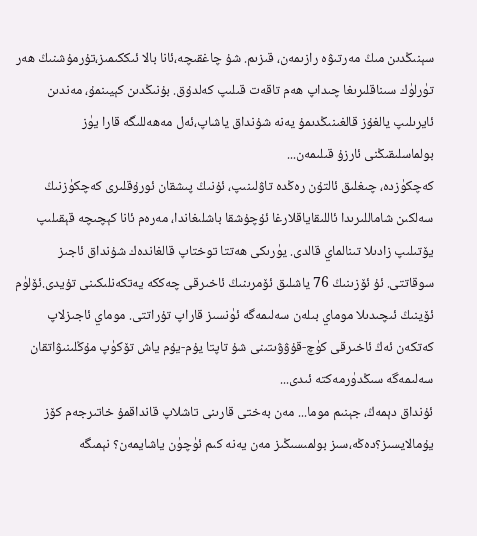سېنىڭدىن مىڭ مەرتىۋە رازىمەن، قىزىم. شۇ چاغقىچە،ئانا بالا ئىككىمىز،تۇرمۇشنىڭ ھەر تۈرلۈك سىناقلىرىغا چىداپ ھەم تاقەت قىلىپ كەلدۇق. بۇنىڭدىن كېيىنمۇ، مەندىن ئايرىلىپ يالغۇز قالغىنىڭدىمۇ يەنە شۇنداق ياشاپ،ئەل مەھەللىگە قارا يۈز بولماسلىقىڭنى ئارزۇ قىلىمەن...
كەچكۈزدە، چىغلىق ئالتۇن رەڭدە تاۋلىنىپ، ئۇنىڭ پىشقان ئورۇقلىرى كەچكۈزنىڭ سەلكىن شاماللىرىدا ئاللىقاياقلارغا ئۇچۇشقا باشلىغاندا، مەرەم ئانا كېچىچە قېقىلىپ يۆتىلىپ زادىلا تىنالماي قالدى. يۈرىكى ھەتتا توختاپ قالغاندەك شۇنداق ئاجىز سوقاتتى. ئۇ ئۆزىنىڭ 76 ياشلىق ئۆمرىنىڭ ئاخىرقى چەككە يەتكەنلىكىنى تۇيدى.ئۆلۈم ئۆينىڭ ئىچىدىلا موماي بىلەن سەلىمەگە ئۈنسىز قاراپ تۇراتتى. موماي ئاجىزلاپ كەتكەن ئەڭ ئاخىرقى كۈچ-قۇۋۋىتىنى شۇ تاپتا يۇم-يۇم ياش تۆكۈپ مۇڭلىنىۋاتقان سەلىمەگە سىڭدۈرمەكتە ئىدى...
ئۇنداق دېمەڭ، جېنىم موما... مەن بەختى قارىنى تاشلاپ قانداقمۇ خاتىرجەم كۆز يۇمالايسىز؟دەڭە،سىز بولمىسىڭىز مەن يەنە كىم ئۈچۈن ياشايمەن؟ نېمىگە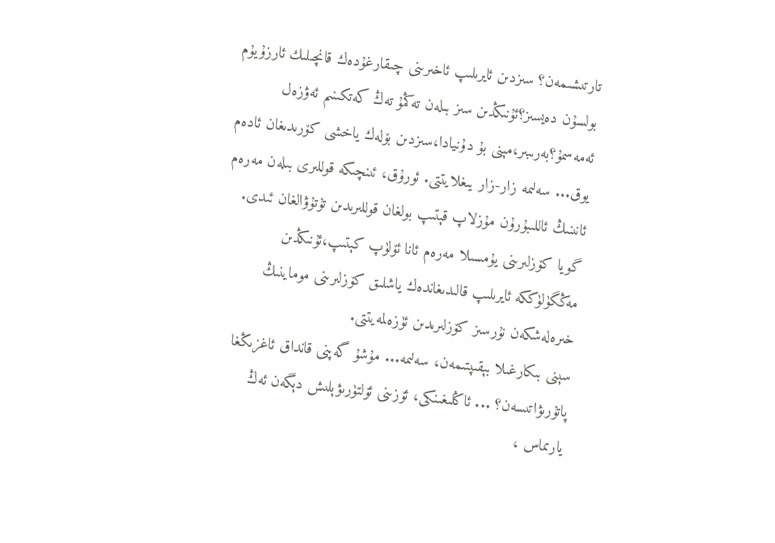تارتىشىمەن؟ سىزدىن ئايرىلىپ ئاخىرىنى چىقارغۇدەك قانچىلىك ئارزۇيۇم بولسۇن دەيسىز؟ئۇنىڭدىن سىز بىلەن تەڭمۇ تەڭ كەتكىنىم ئەۋزەل ئەمەسمۇ؟بەرىبىر،مېنى بۇ دۇنيادا،سىزدىن بۆلەك ياخشى كۆرىدىغان ئادەم يوق... سەلىمە زار-زار يىغلايتتى. ئورۇق، ئىنچىكە قوللىرى بىلەن مەرەم ئانىنىڭ ئاللىبۇرۇن مۇزلاپ قېتىپ بولغان قوللىرىدىن تۇتۇۋالغان ئىدى. گويا كۆزلىرىنى يۇمسىلا مەرەم ئانا ئۆلۈپ كېتىپ،ئۇنىڭدىن مەڭگۈلۈككە ئايرىلىپ قالىدىغاندەك ياشلىق كۆزلىرىنى موماينىڭ خىرەلەشكەن نۇرسىز كۆزلىرىدىن ئۈزەلمەيتتى.
سېنى بىكارغىلا بېقىپتىمەن، سەلىمە... مۇشۇ گەپنى قانداق ئاغزىڭغا پاتۇرىۋاتىسەن؟ ... ئاڭلىغىنكى، ئۆزىنى ئۆلتۈرىۋېلىش دېگەن ئەڭ يارىماس ،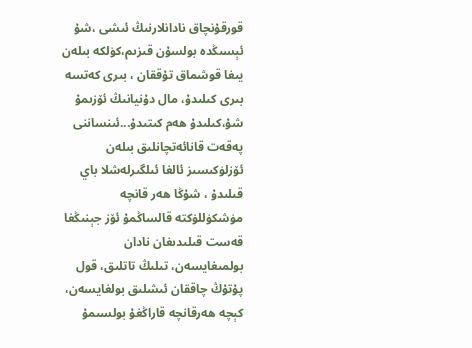قورقۇنچاق نادانلارنىڭ ئىشى ،شۇ ئېسىڭدە بولسۇن قىزىم،كۈلكە بىلەن يىغا قوشماق تۇققان ، بىرى كەتسە بىرى كىلىدۇ، مال دۇنيانىڭ ئۆزىمۇ شۇ،كىلىدۇ ھەم كىتىدۇ...ئىنساننى پەقەت قانائەتچانلىق بىلەن ئۆزلۈكىسىز ئالغا ئىلگىرلەشلا باي قىلىدۇ ، شۇڭا ھەر قانچە مۈشكۈللۈكتە قالساڭمۇ ئۆز جېنىڭغا قەست قىلىدىغان نادان بولمىغايسەن، تىلىڭ تاتلىق، قول پۇتۇڭ چاققان ئىشلىق بولغايسەن، كېچە ھەرقانچە قاراڭغۇ بولسىمۇ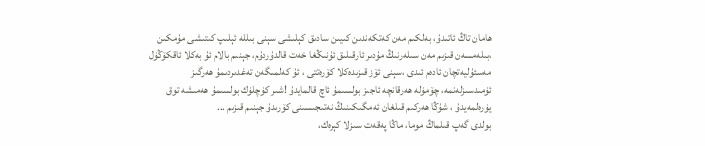ھامان تاڭ ئاتىدۇ، بەلكىم مەن كەتكەندىن كىيىن سادىق كېلىشى سېنى بىللە ئېلىپ كىتىشى مۇمكىن ،بىلەمسەن قىزىم مەن سىلەرنىڭ مۇدىر ئارقىلىق ئۇنىڭغا خەت قالدۇردۇم، جېنىم بالام ئۇ بەكلا ئاقكۆڭۈل مەسئۇليەتچان ئادەم ئىدى ،سېنى ئۆز قىزىدەكلا كۆرەتتى ، ئۇ كەلمىگەن تەغدىردىمۇ ھەرگىز ئۈمىدسىزلەنمە، چۆمۈلە ھەرقانچە ئاجىز بولسىمۇ ئاچ قالمايدۇ !شىر كۈچلۈك بولسىمۇ ھەمىشە توق يۈرەلمەيدۇ ، شۇڭا ھەركىم قىلغان ئەمگىكىنىڭ نەتىجىسىنى كۆرىدۇ جېنىم قىزىم ...
بولدى گەپ قىلماڭ موما، ماڭا پەقەت سىزلا كېرەك،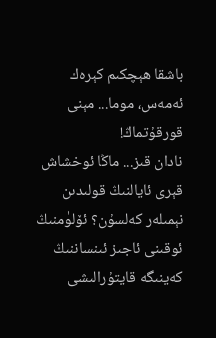باشقا ھېچكىم كېرەك ئەمەس، موما... مېنى قورقۇتماڭ!
نادان قىز... ماڭا ئوخشاش قېرى ئايالنىڭ قولىدىن نېمىلەر كەلسۇن؟ ئۆلۈمنىڭ ئوقىنى ئاجىز ئىنساننىڭ كەينىگە قايتۇرالىشى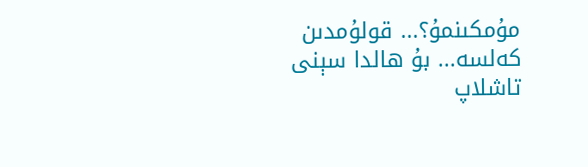مۇمكىنمۇ؟... قولۇمدىن كەلسە... بۇ ھالدا سېنى تاشلاپ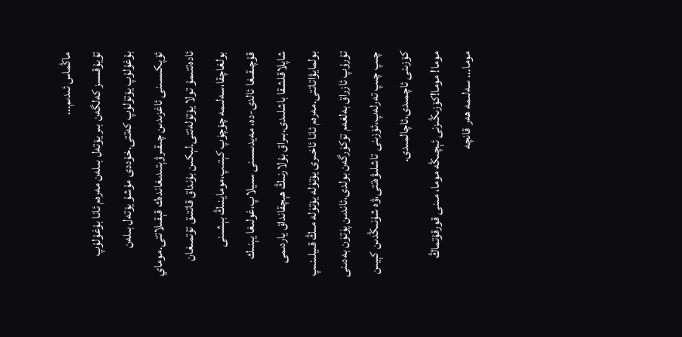ماڭماس ئىدىم...
تۇيۇقسىز كەلگەن بىر يۆتەل بىلەن مەرەم ئانا بۇغۇلۇپ بۇغۇلۇپ يۆتۈلۈپ كەتتى.خۇددى مۇشۇ يۆتەل بىلەن ئۆپكىسىنى ئاغزىدىن چىقىرۋېتىدىغاندەك قېقىلاتتى.موماي ئادەتتىمۇ تولا يۆتۈلەتتى.لېكىن بۇنداق قاتتىق تۇتمىغان بولغاچقا،سەلىمە چۆچۈپ كېتىپ،موماينىڭ بېشىنى قۇچىقىغا ئالدى-دە، مەيدىسىنى سىيلاپ،غولىغا يېنىك شاپلاقلشقا باشلىدى.بىراق بۇلارنىڭ ھېچقانداق ياردىمى بولمايۋاتاتتى.مەرەم ئانا ئاخىرى يۆتۈلە يۆتۈلە مىڭ قىيلىنىپ تۇرۇپ ئازراق بەلغەم تۈكۈرگەن بولدى،ئاندىن پۈتۈن بەدىنى چىپ چىپ تەرلەپ،ئۆزىنى تاشلىۋەتتى،ۋە شۇنىڭدىن كېيىن كۆزىنى ئاچمىدى،ئاچالمىدى.
موما! موما!كۆزىڭىزنى ئېچىڭە موما، مىنى قورقۇتماڭ موما... سەلىمە ھەر قانچە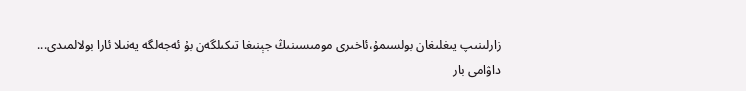زارلىنىپ يىغلىغان بولسىمۇ،ئاخىرى مومىسىنىڭ جېنىغا تىكىلگەن بۇ ئەجەلگە يەنىلا ئارا بولالمىدى...
داۋامى بار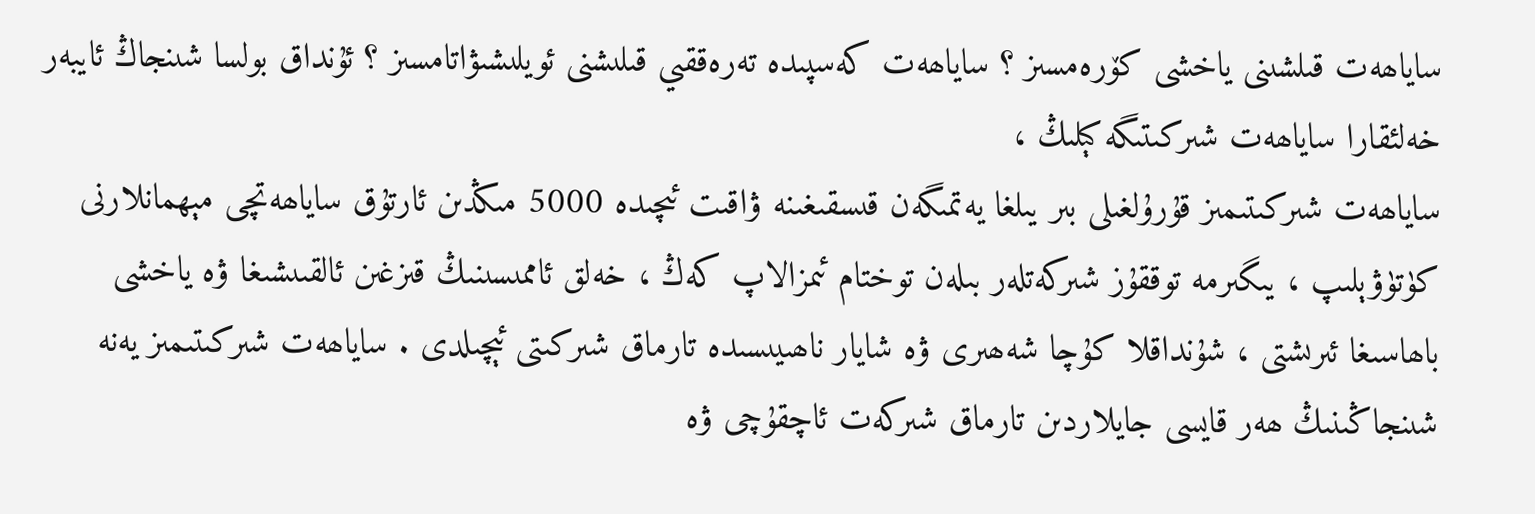ساياھەت قىلشىنى ياخشى كۆرەمسىز ؟ ساياھەت كەسپىدە تەرەققىي قىلىشنى ئويلىشىۋاتامسىز ؟ ئۇنداق بولسا شىنجاڭ ئايبەر خەلئقارا ساياھەت شىركىتىگە كېلىڭ ،
ساياھەت شىركىتىمىز قۇرۇلغىلى بىر يىلغا يەتمىگەن قىسقىغىنە ۋاقىت ئىچىدە 5000 مىڭدىن ئارتۇق ساياھەتچى مېھمانلارنى كۈتۈۋېلىپ ، يىگىرمە توققۇز شىركەتلەر بىلەن توختام ئىمزالاپ كەڭ ، خەلق ئاممىسىنىڭ قىزغىن ئالقىىشىغا ۋە ياخشى باھاسىغا ئىرىشتى ، شۇنداقلا كۇچا شەھىرى ۋە شايار ناھىيىسىدە تارماق شىركىتى ئېچىلدى . ساياھەت شىركىتىمىز يەنە شىنجاڭىنىڭ ھەر قايسى جايلاردىن تارماق شىركەت ئاچقۇچى ۋە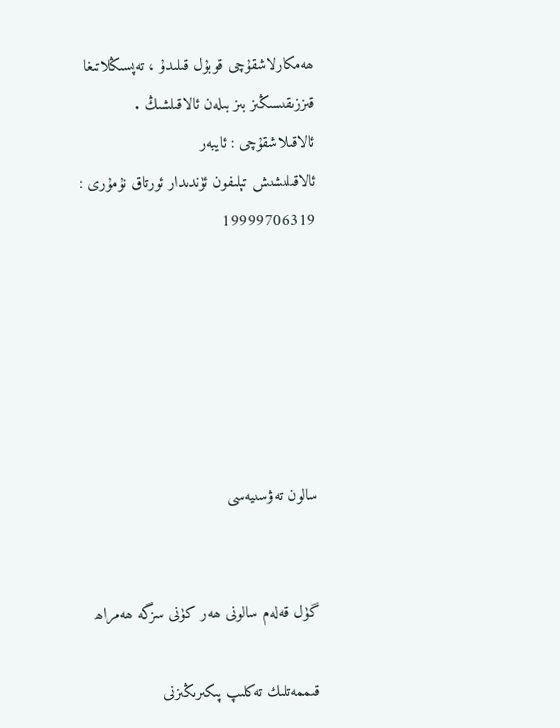ھەمكارلاشقۇچى قوبۇل قىلىدۇ ، تەپسىڭلاتىغا قىززىقىسىڭىز بىز بىلەن ئالاقىلشىڭ .
ئالاقىلاشقۇچى : ئايبەر
ئالاقىلىشىش تېلىفون ئۈندىدار ئورتاق نۇمۇرى : 19999706319






سالون تەۋسىيەسى


گۈل قەلەم سالونى ھەر كۈنى سزگە ھەمراھ

قىممەتلىك تەكلىپ پىكىرىڭىزنى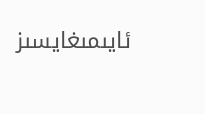ئايىمىغايسىز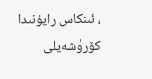، ئىنكاس رايۇنىدا كۆرۈشەيلى